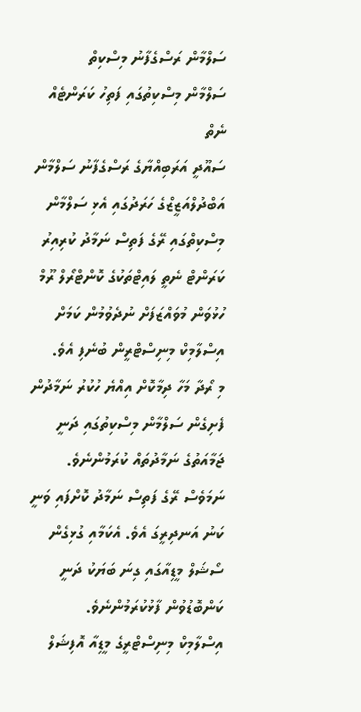ސަލްމާން ރަސްގެފާނު މިސްކިތް
ސަލްމާން މިސްކިތުގައި ފަތިހު ކަރަންޓެއް ނެތް
ސައޫދީ އަރަބިއްޔާގެ ރަސްގެފާނު ސަލްމާން އަބްދުލްއަޒީޒްގެ ހަރަދުގައި އެޅި ސަލްމާން މިސްކިތްގައި ރޭގެ ފަތިސް ނަމާދު ކުރިއިރު ކަރަންޓް ނެތީ ލައިޓްތަކުގެ ކޮންޓްރޯލް ރޫމް ހުޅުވަން މުވައްޒަފަށް ނުދެވުމުން ކަމަށް އިސްލާމިކް މިނިސްޓްރީން ބުނެފި އެވެ.
މި ރޯދާ މަހާ ދިމާކޮށް އިއްޔެ ހުކުރު ނަމާދުން ފެށިގެން ސަލްމާން މިސްކިތުގައި ދަނީ ޖަމާއަތުގެ ނަމާދުތައް ކުރަމުންނެވެ. ނަމަވެސް ރޭގެ ފަތިސް ނަމާދު ކޮށްފައި ވަނީ ކަނު އަނދިރީގަ އެވެ. އެކަމާއި ގުޅިގެން ސޯޝަލް މީޑިއާގައި ގިނަ ބަޔަކު ދަނީ ކަންބޮޑުވުން ފާޅުކުރަމުންނެވެ.
އިސްލާމިކް މިނިސްޓްރީގެ މީޑިއާ އޮފިޝަލް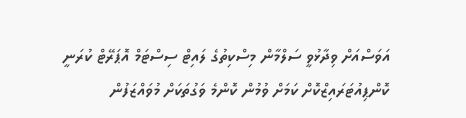އަވަސްއަށް ވިދާޅުވީ ސަލްމާން މިސްކިތުގެ ލައިޓް ސިސްޓަމް އޮޕަރޭޓް ކުރަނީ ކޮންޕިއުޓަރައިޒްކޮށް ކަމަށް ވުމުން ކޮންމެ ވަގުތަކަށް މުވައްޒަފުން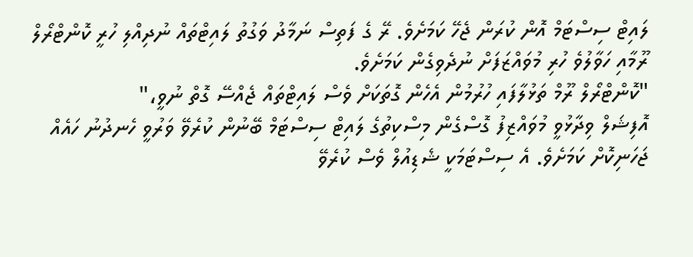ލައިޓް ސިސްޓަމް އޮން ކުރަން ޖެހޭ ކަމަށެވެ. ރޭ ގެ ފަތިސް ނަމާދު ވަގުތު ލައިޓްތައް ނުދިއްލި ހުރީ ކޮންޓްރޯލް ރޫމާއި ހަވާލުވެ ހުރި މުވައްޒަފަށް ނުދެވިގެން ކަމަށެވެ.
"ކޮންޓްރޯލް ރޫމް ތަޅުލާފައި ހުރުމުން އެހެން ގޮތަކަށް ވެސް ލައިޓްތައް ޖެއްސޭ ގޮތް ނުވީ،"
އޮފިޝަލް ވިދާޅުވީ މުވައްޒިފު ގޮސްގެން މިސްކިތުގެ ލައިޓް ސިސްޓަމް ބޭނުން ކުރެވޭ ވަރުވީ ހެނދުނު ހައެއް ޖަހަނިކޮށް ކަމަށެވެ. އެ ސިސްޓަމަކީ ޝެޑިއުލް ވެސް ކުރެވޭ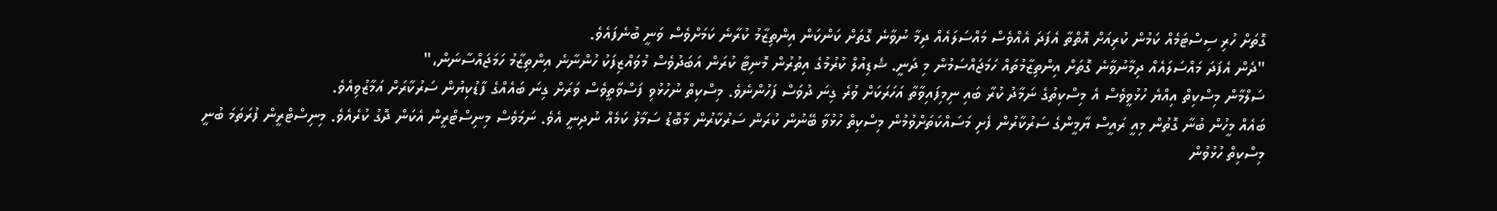ގޮތަށް ހުރި ސިސްޓަމެއް ކަމުން ކުރިއަށް އޮތްތާ އެފަދަ އެއްވެސް މައްސަލައެއް ދިމާ ނުވާނެ ގޮތަށް ކަންކަން އިންތިޒާމު ކުރާނެ ކަމަށްވެސް ވަނީ ބުނެފައެވެ.
"ދެން އެފަދަ މައްސަލައެއް ދިމާނުވާނެ ގޮތަށް އިންތިޒާމުތައް ހަމަޖައްސަމުން މި ދަނީ. ޝެޑިއުލް ކުރުމުގެ އިތުރުން މޮނިޓާ ކުރަން އަބަދުވެސް މުވައްޒިފަކު ހުންނާނެ އިންތިޒާމު ހަމަޖައްސާނަން،"
ސަލްމާން މިސްކިތް އިއްޔެ ހުޅުވީވެސް އެ މިސްކިތުގެ ނަމާދު ކުރާ ބައި ނިމިފައިވާތާ އަހަރަކަށް ވުރެ ގިނަ ދުވަސް ފަހުންނެވެ. މިސްކިތް ނުހުޅުވި ފަސްވާތީވެސް ވަރަށް ގިނަ ބައެއްގެ ފާޑުކިޔުން ސަރުކާރަށް އަމާޒުވިއެވެ.
ބައެއް މީހުން ބުނާ ގޮތުން މިއީ ރައީސް ޔާމީންގެ ސަރުކާރުން ފެށި މަސައްކަތަށްވުމުން މިސްކިތް ހުޅުވާ ބޭނުން ކުރަން ސަރުކާރުން މާބޮޑު ސަމާލު ކަމެއް ނުދިނީ އެވެ. ނަމަވެސް މިނިސްޓްރީން އެކަން ދޮގު ކުރެއެވެ. މިނިސްޓްރީން ފުރަތަމަ ބުނީ މިސްކިތް ހުޅުވުން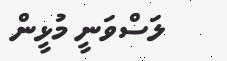ލަސްވަނީ މުޅީން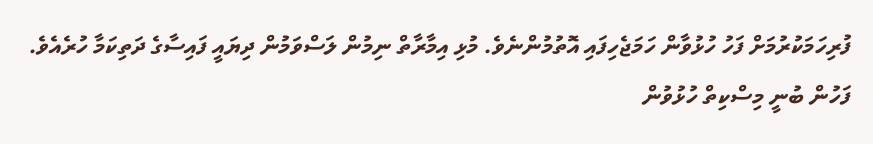ފުރިހަމަކުރުމަށް ފަހު ހުޅުވާން ހަމަޖެހިފައި އޮތުމުންނެވެ. މުޅި އިމާރާތް ނިމުން ލަސްވަމުން ދިޔައީ ފައިސާގެ ދަތިކަމާ ހުރެއެވެ. ފަހުން ބުނީ މިސްކިތް ހުޅުވުން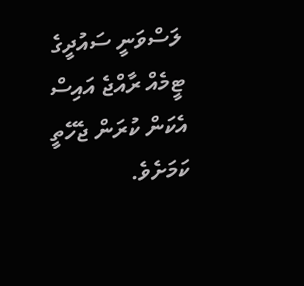ލަސްވަނީ ސައުދީގެ ޓީމެއް ރާއްޖެ އައިސް އެކަން ކުރަން ޖެހޭތީ ކަމަށެވެ.